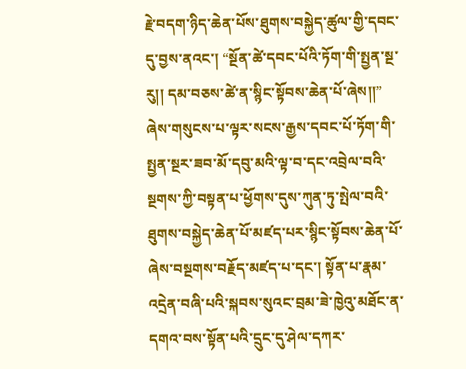རྗེ་བདག་ཉིད་ཆེན་པོས་ཐུགས་བསྐྱེད་ཚུལ་གྱི་དབང་དུ་བྱས་ནའང་། “སྔོན་ཚེ་དབང་པོའི་ཏོག་གི་སྤྱན་སྔ་རུ།། དམ་བཅས་ཚེ་ན་སྙིང་སྟོབས་ཆེན་པོ་ཞེས།།” ཞེས་གསུངས་པ་ལྟར་སངས་རྒྱས་དབང་པོ་ཏོག་གི་སྤྱན་སྔར་ཟབ་མོ་དབུ་མའི་ལྟ་བ་དང་འབྲེལ་བའི་སྔགས་ཀྱི་བསྟན་པ་ཕྱོགས་དུས་ཀུན་ཏུ་སྤེལ་བའི་ཐུགས་བསྐྱེད་ཆེན་པོ་མཛད་པར་སྙིང་སྟོབས་ཆེན་པོ་ཞེས་བསྔགས་བརྗོད་མཛད་པ་དང་། སྟོན་པ་རྣམ་འདྲེན་བཞི་པའི་སྐབས་སུའང་བྲམ་ཟེ་ཁྱེའུ་མཐོང་ན་དགའ་བས་སྟོན་པའི་དྲུང་དུ་ཤེལ་དཀར་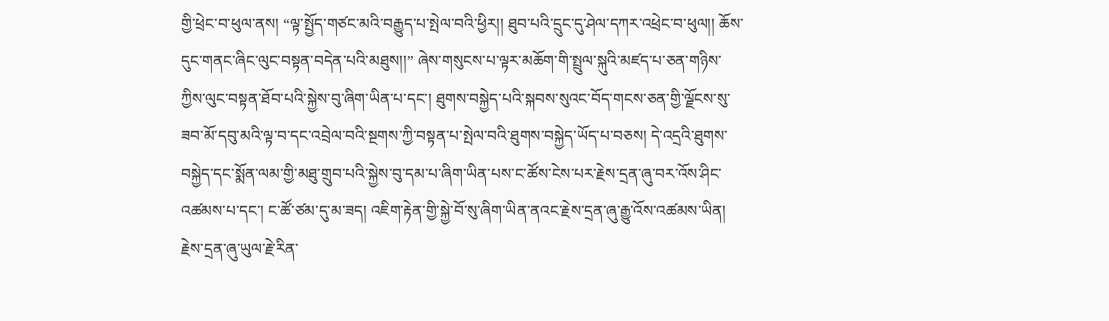གྱི་ཕྲེང་བ་ཕུལ་ནས། “ལྟ་སྤྱོད་གཙང་མའི་བརྒྱུད་པ་སྤེལ་བའི་ཕྱིར།། ཐུབ་པའི་དྲུང་དུ་ཤེལ་དཀར་འཕྲེང་བ་ཕུལ།། ཆོས་དུང་གནང་ཞིང་ལུང་བསྟན་བདེན་པའི་མཐུས།།” ཞེས་གསུངས་པ་ལྟར་མཆོག་གི་སྤྲུལ་སྐུའི་མཛད་པ་ཅན་གཉིས་ཀྱིས་ལུང་བསྟན་ཐོབ་པའི་སྐྱེས་བུ་ཞིག་ཡིན་པ་དང་། ཐུགས་བསྐྱེད་པའི་སྐབས་སུའང་བོད་གངས་ཅན་གྱི་ལྗོངས་སུ་ཟབ་མོ་དབུ་མའི་ལྟ་བ་དང་འབྲེལ་བའི་སྔགས་ཀྱི་བསྟན་པ་སྤེལ་བའི་ཐུགས་བསྐྱེད་ཡོད་པ་བཅས། དེ་འདྲའི་ཐུགས་བསྐྱེད་དང་སྨོན་ལམ་གྱི་མཐུ་གྲུབ་པའི་སྐྱེས་བུ་དམ་པ་ཞིག་ཡིན་པས་ང་ཚོས་ངེས་པར་རྗེས་དྲན་ཞུ་བར་འོས་ཤིང་འཚམས་པ་དང་། ང་ཚོ་ཙམ་དུ་མ་ཟད། འཇིག་རྟེན་གྱི་སྐྱེ་བོ་སུ་ཞིག་ཡིན་ནའང་རྗེས་དྲན་ཞུ་རྒྱུ་འོས་འཚམས་ཡིན། རྗེས་དྲན་ཞུ་ཡུལ་རྗེ་རིན་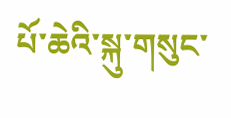པོ་ཆེའི་སྐུ་གསུང་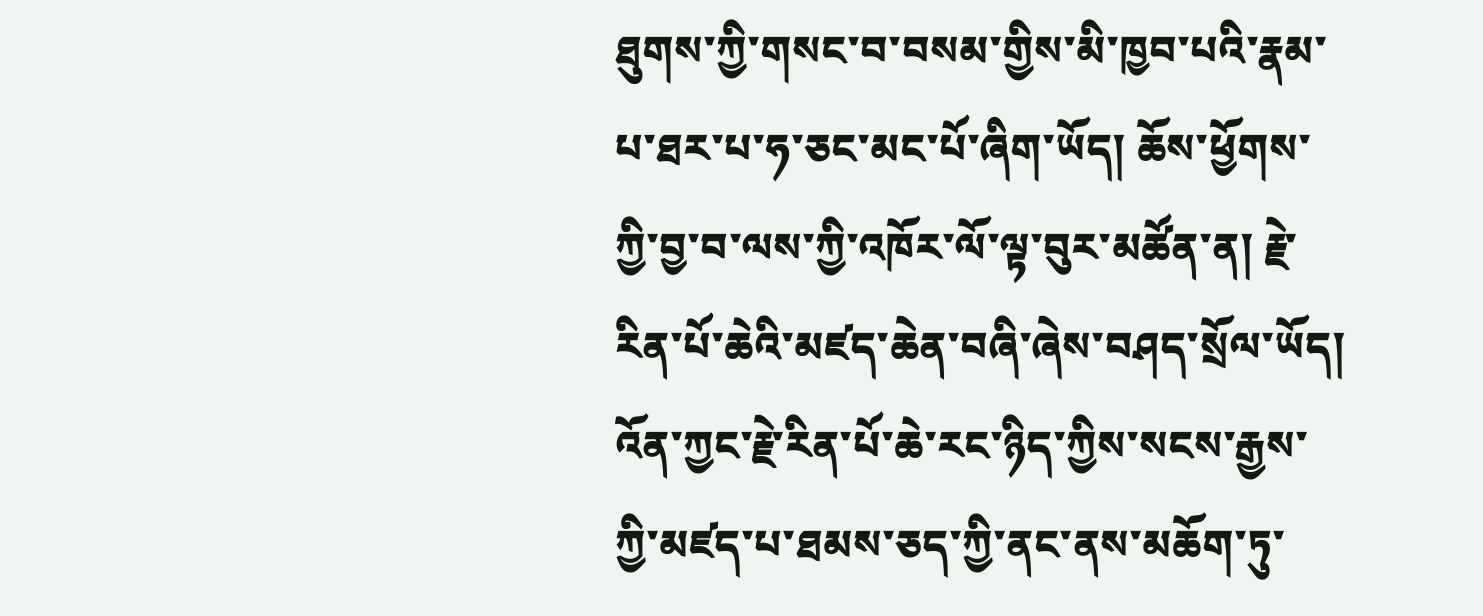ཐུགས་ཀྱི་གསང་བ་བསམ་གྱིས་མི་ཁྱབ་པའི་རྣམ་པ་ཐར་པ་ཧ་ཅང་མང་པོ་ཞིག་ཡོད། ཆོས་ཕྱོགས་ཀྱི་བྱ་བ་ལས་ཀྱི་འཁོར་ལོ་ལྟ་བུར་མཚོན་ན། རྗེ་རིན་པོ་ཆེའི་མཛད་ཆེན་བཞི་ཞེས་བཤད་སྲོལ་ཡོད། འོན་ཀྱང་རྗེ་རིན་པོ་ཆེ་རང་ཉིད་ཀྱིས་སངས་རྒྱས་ཀྱི་མཛད་པ་ཐམས་ཅད་ཀྱི་ནང་ནས་མཆོག་ཏུ་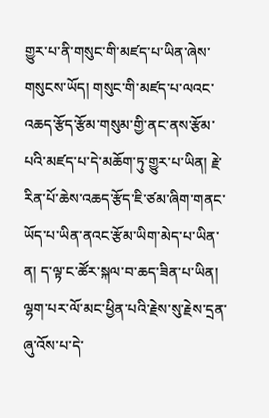གྱུར་པ་ནི་གསུང་གི་མཛད་པ་ཡིན་ཞེས་གསུངས་ཡོད། གསུང་གི་མཛད་པ་ལའང་འཆད་རྩོད་རྩོམ་གསུམ་གྱི་ནང་ནས་རྩོམ་པའི་མཛད་པ་དེ་མཆོག་ཏུ་གྱུར་པ་ཡིན། རྗེ་རིན་པོ་ཆེས་འཆད་རྩོད་ཇི་ཙམ་ཞིག་གནང་ཡོད་པ་ཡིན་ནའང་རྩོམ་ཡིག་མེད་པ་ཡིན་ན། ད་ལྟ་ང་ཚོར་སྐལ་བ་ཆད་ཟིན་པ་ཡིན། ལྷག་པར་ལོ་མང་ཕྱིན་པའི་རྗེས་སུ་རྗེས་དྲན་ཞུ་འོས་པ་དེ་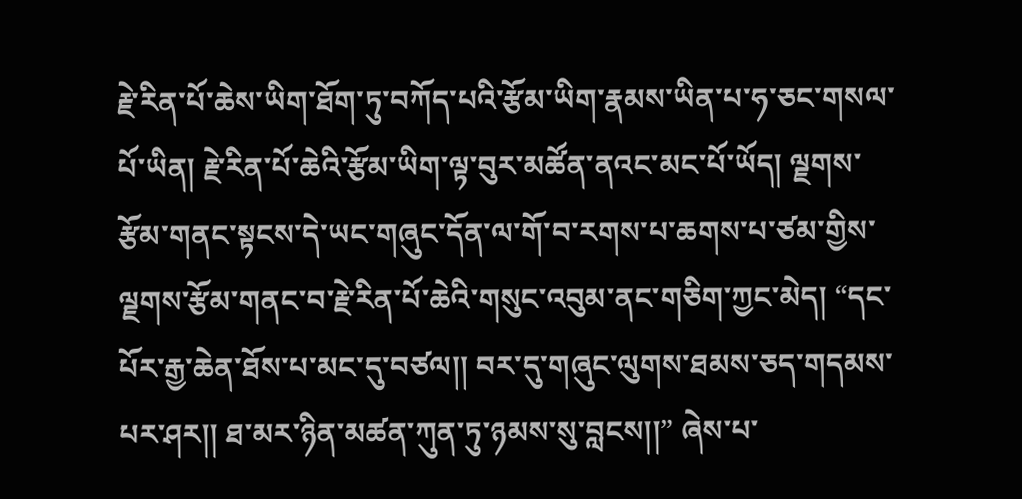རྗེ་རིན་པོ་ཆེས་ཡིག་ཐོག་ཏུ་བཀོད་པའི་རྩོམ་ཡིག་རྣམས་ཡིན་པ་ཧ་ཅང་གསལ་པོ་ཡིན། རྗེ་རིན་པོ་ཆེའི་རྩོམ་ཡིག་ལྟ་བུར་མཚོན་ནའང་མང་པོ་ཡོད། ལྗགས་རྩོམ་གནང་སྟངས་དེ་ཡང་གཞུང་དོན་ལ་གོ་བ་རགས་པ་ཆགས་པ་ཙམ་གྱིས་ལྗགས་རྩོམ་གནང་བ་རྗེ་རིན་པོ་ཆེའི་གསུང་འབུམ་ནང་གཅིག་ཀྱང་མེད། “དང་པོར་རྒྱ་ཆེན་ཐོས་པ་མང་དུ་བཙལ།། བར་དུ་གཞུང་ལུགས་ཐམས་ཅད་གདམས་པར་ཤར།། ཐ་མར་ཉིན་མཚན་ཀུན་ཏུ་ཉམས་སུ་བླངས།།” ཞེས་པ་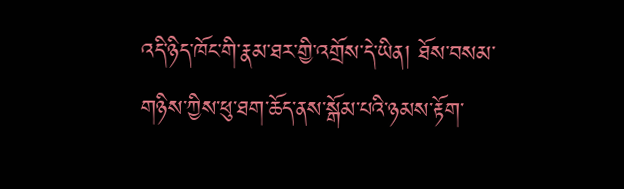འདི་ཉིད་ཁོང་གི་རྣམ་ཐར་གྱི་འགྲོས་དེ་ཡིན། ཐོས་བསམ་གཉིས་ཀྱིས་ཕུ་ཐག་ཆོད་ནས་སྒོམ་པའི་ཉམས་རྟོག་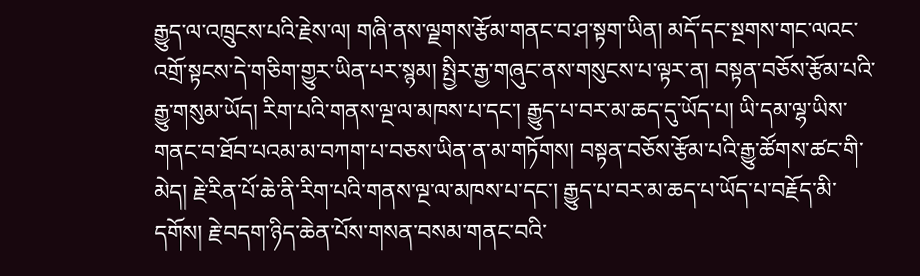རྒྱུད་ལ་འཁྲུངས་པའི་རྗེས་ལ། གཞི་ནས་ལྗགས་རྩོམ་གནང་བ་ཤ་སྟག་ཡིན། མདོ་དང་སྔགས་གང་ལའང་འགྲོ་སྟངས་དེ་གཅིག་གྱུར་ཡིན་པར་སྙམ། སྤྱིར་རྒྱ་གཞུང་ནས་གསུངས་པ་ལྟར་ན། བསྟན་བཅོས་རྩོམ་པའི་རྒྱུ་གསུམ་ཡོད། རིག་པའི་གནས་ལྔ་ལ་མཁས་པ་དང་། རྒྱུད་པ་བར་མ་ཆད་དུ་ཡོད་པ། ཡི་དམ་ལྷ་ཡིས་གནང་བ་ཐོབ་པའམ་མ་བཀག་པ་བཅས་ཡིན་ན་མ་གཏོགས། བསྟན་བཅོས་རྩོམ་པའི་རྒྱུ་ཚོགས་ཚང་གི་མེད། རྗེ་རིན་པོ་ཆེ་ནི་རིག་པའི་གནས་ལྔ་ལ་མཁས་པ་དང་། རྒྱུད་པ་བར་མ་ཆད་པ་ཡོད་པ་བརྗོད་མི་དགོས། རྗེ་བདག་ཉིད་ཆེན་པོས་གསན་བསམ་གནང་བའི་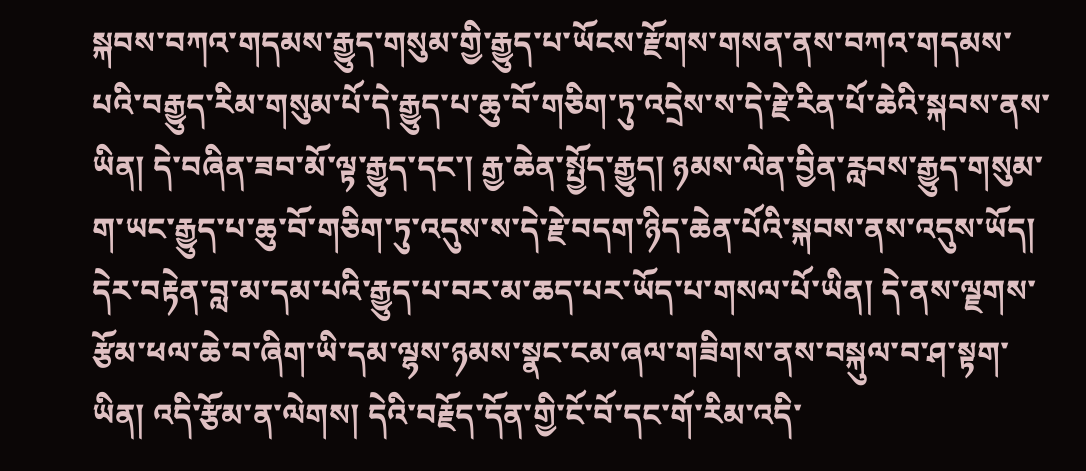སྐབས་བཀའ་གདམས་རྒྱུད་གསུམ་གྱི་རྒྱུད་པ་ཡོངས་རྫོགས་གསན་ནས་བཀའ་གདམས་པའི་བརྒྱུད་རིམ་གསུམ་པོ་དེ་རྒྱུད་པ་ཆུ་བོ་གཅིག་ཏུ་འདྲེས་ས་དེ་རྗེ་རིན་པོ་ཆེའི་སྐབས་ནས་ཡིན། དེ་བཞིན་ཟབ་མོ་ལྟ་རྒྱུད་དང་། རྒྱ་ཆེན་སྤྱོད་རྒྱུད། ཉམས་ལེན་བྱིན་རླབས་རྒྱུད་གསུམ་ག་ཡང་རྒྱུད་པ་ཆུ་བོ་གཅིག་ཏུ་འདུས་ས་དེ་རྗེ་བདག་ཉིད་ཆེན་པོའི་སྐབས་ནས་འདུས་ཡོད། དེར་བརྟེན་བླ་མ་དམ་པའི་རྒྱུད་པ་བར་མ་ཆད་པར་ཡོད་པ་གསལ་པོ་ཡིན། དེ་ནས་ལྗགས་རྩོམ་ཕལ་ཆེ་བ་ཞིག་ཡི་དམ་ལྷས་ཉམས་སྣང་ངམ་ཞལ་གཟིགས་ནས་བསྐུལ་བ་ཤ་སྟག་ཡིན། འདི་རྩོམ་ན་ལེགས། དེའི་བརྗོད་དོན་གྱི་ངོ་བོ་དང་གོ་རིམ་འདི་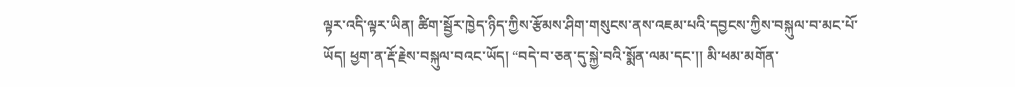ལྟར་འདི་ལྟར་ཡིན། ཚིག་སྦྱོར་ཁྱེད་ཉིད་ཀྱིས་རྩོམས་ཤིག་གསུངས་ནས་འཇམ་པའི་དབྱངས་ཀྱིས་བསྐུལ་བ་མང་པོ་ཡོད། ཕྱག་ན་རྡོ་རྗེས་བསྐུལ་བའང་ཡོད། “བདེ་བ་ཅན་དུ་སྐྱེ་བའི་སྨོན་ལམ་དང་།། མི་ཕམ་མགོན་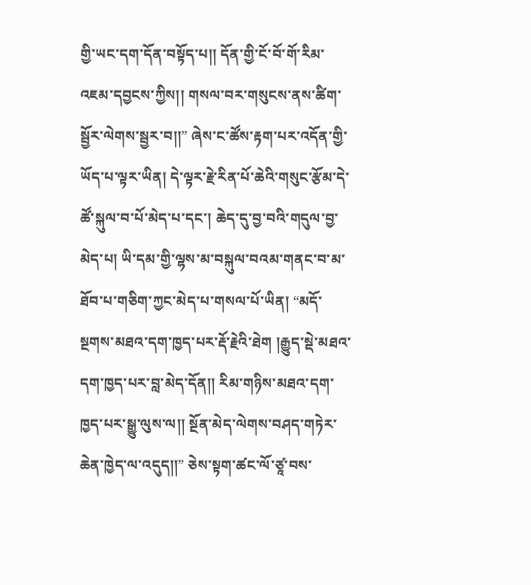གྱི་ཡང་དག་དོན་བསྟོད་པ།། དོན་གྱི་ངོ་བོ་གོ་རིམ་འཇམ་དབྱངས་ཀྱིས།། གསལ་བར་གསུངས་ནས་ཚིག་སྦྱོར་ལེགས་སྦྱར་བ།།” ཞེས་ང་ཚོས་རྟག་པར་འདོན་གྱི་ཡོད་པ་ལྟར་ཡིན། དེ་ལྟར་རྗེ་རིན་པོ་ཆེའི་གསུང་རྩོམ་དེ་ཚོ་སྐུལ་བ་པོ་མེད་པ་དང་། ཆེད་དུ་བྱ་བའི་གདུལ་བྱ་མེད་པ། ཡི་དམ་གྱི་ལྷས་མ་བསྐུལ་བའམ་གནང་བ་མ་ཐོབ་པ་གཅིག་ཀྱང་མེད་པ་གསལ་པོ་ཡིན། “མདོ་སྔགས་མཐའ་དག་ཁྱད་པར་རྡོ་རྗེའི་ཐེག །རྒྱུད་སྡེ་མཐའ་དག་ཁྱད་པར་བླ་མེད་དོན།། རིམ་གཉིས་མཐའ་དག་ཁྱད་པར་སྒྱུ་ལུས་ལ།། སྔོན་མེད་ལེགས་བཤད་གཏེར་ཆེན་ཁྱེད་ལ་འདུད།།” ཅེས་སྟག་ཚང་ལོ་ཙཱ་བས་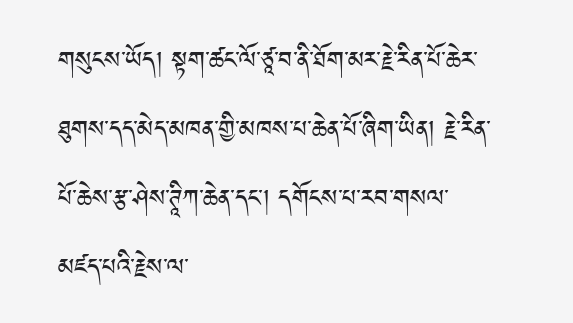གསུངས་ཡོད། སྟག་ཚང་ལོ་ཙཱ་བ་ནི་ཐོག་མར་རྗེ་རིན་པོ་ཆེར་ཐུགས་དད་མེད་མཁན་གྱི་མཁས་པ་ཆེན་པོ་ཞིག་ཡིན། རྗེ་རིན་པོ་ཆེས་རྩ་ཤེས་ཊཱིཀ་ཆེན་དང་། དགོངས་པ་རབ་གསལ་མཛད་པའི་རྗེས་ལ་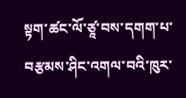སྟག་ཚང་ལོ་ཙཱ་བས་དགག་པ་བརྩམས་ཤིང་འགལ་བའི་ཁུར་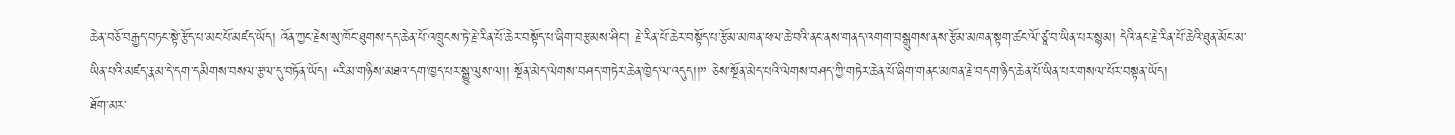ཆེན་བཅོ་བརྒྱད་བཏང་སྟེ་རྩོད་པ་མང་པོ་མཛད་ཡོད། འོན་ཀྱང་རྗེས་སུ་ཁོང་ཐུགས་དད་ཆེན་པོ་འཁྲུངས་ཏེ་རྗེ་རིན་པོ་ཆེར་བསྟོད་པ་ཞིག་བརྩམས་ཤིང་། རྗེ་རིན་པོ་ཆེར་བསྟོད་པ་རྩོམ་མཁན་ཕལ་ཆེ་བའི་ནང་ནས་གནད་འགག་བསྒྲུགས་ནས་རྩོམ་མཁན་སྟག་ཚང་ལོ་ཙཱ་བ་ཡིན་པར་སྙམ། དེའི་ནང་རྗེ་རིན་པོ་ཆེའི་ཐུན་མོང་མ་ཡིན་པའི་མཛད་རྣམ་དེ་དག་དམིགས་བསལ་རྩལ་དུ་བཏོན་ཡོད། “རིམ་གཉིས་མཐའ་དག་ཁྱད་པར་སྒྱུ་ལུས་ལ།། སྔོན་མེད་ལེགས་བཤད་གཏེར་ཆེན་ཁྱེད་ལ་འདུད།།” ཅེས་སྔོན་མེད་པའི་ལེགས་བཤད་ཀྱི་གཏེར་ཆེན་པོ་ཞིག་གནང་མཁན་རྗེ་བདག་ཉིད་ཆེན་པོ་ཡིན་པར་གསལ་པོར་བསྟན་ཡོད།
ཐོག་མར་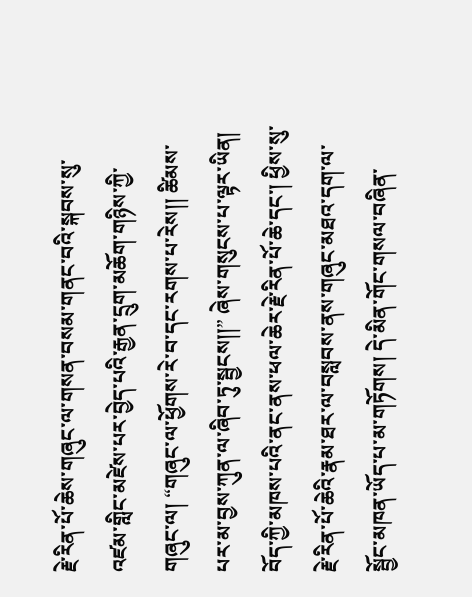རྗེ་རིན་པོ་ཆེས་གཞུང་ལ་གསན་བསམ་གནང་བའི་སྐབས་སུ་འཛམ་གླིང་མཛེས་པར་བྱེད་པའི་རྒྱན་དྲུག་མཆོག་གཉིས་ཀྱི་གཞུང་ལ། “གཞུང་ལ་ཕྱོགས་རེ་བ་དང་རགས་པ་རེས།། ཚིམས་པར་མ་བྱས་ཀུན་ལ་ཞིབ་ཏུ་སྦྱངས།།” ཞེས་གསུངས་པ་ལྟར་ཡིན། བོད་ཀྱི་མཁས་པའི་ནང་ནས་ཕལ་ཆེར་རྗེ་རིན་པོ་ཆེ་དང་། ཕྱིས་སུ་རྗེ་རིན་པོ་ཆེའི་རྣམ་ཐར་ལ་བསླབས་ནས་གཞུང་མཐའ་དག་ལ་སྦྱོང་མཁན་ཡོད་པ་མ་གཏོགས། དེ་མིན་གོང་གསལ་བཞིན་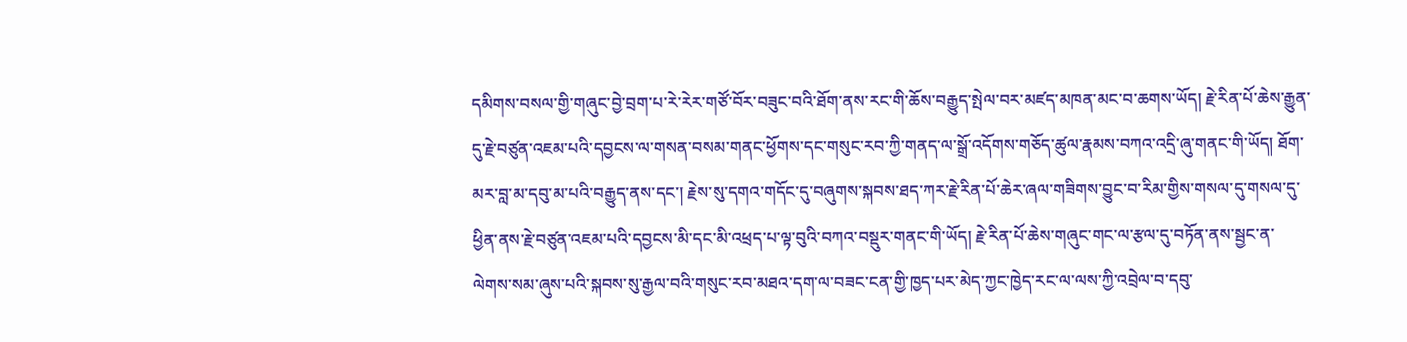དམིགས་བསལ་གྱི་གཞུང་བྱེ་བྲག་པ་རེ་རེར་གཙོ་བོར་བཟུང་བའི་ཐོག་ནས་རང་གི་ཆོས་བརྒྱུད་སྤེལ་བར་མཛད་མཁན་མང་བ་ཆགས་ཡོད། རྗེ་རིན་པོ་ཆེས་རྒྱུན་དུ་རྗེ་བཙུན་འཇམ་པའི་དབྱངས་ལ་གསན་བསམ་གནང་ཕྱོགས་དང་གསུང་རབ་ཀྱི་གནད་ལ་སྒྲོ་འདོགས་གཅོད་ཚུལ་རྣམས་བཀའ་འདྲི་ཞུ་གནང་གི་ཡོད། ཐོག་མར་བླ་མ་དབུ་མ་པའི་བརྒྱུད་ནས་དང་། རྗེས་སུ་དགའ་གདོང་དུ་བཞུགས་སྐབས་ཐད་ཀར་རྗེ་རིན་པོ་ཆེར་ཞལ་གཟིགས་བྱུང་བ་རིམ་གྱིས་གསལ་དུ་གསལ་དུ་ཕྱིན་ནས་རྗེ་བཙུན་འཇམ་པའི་དབྱངས་མི་དང་མི་འཕྲད་པ་ལྟ་བུའི་བཀའ་བསྡུར་གནང་གི་ཡོད། རྗེ་རིན་པོ་ཆེས་གཞུང་གང་ལ་རྩལ་དུ་བཏོན་ནས་སྦྱང་ན་ལེགས་སམ་ཞུས་པའི་སྐབས་སུ་རྒྱལ་བའི་གསུང་རབ་མཐའ་དག་ལ་བཟང་ངན་གྱི་ཁྱད་པར་མེད་ཀྱང་ཁྱེད་རང་ལ་ལས་ཀྱི་འབྲེལ་བ་དབུ་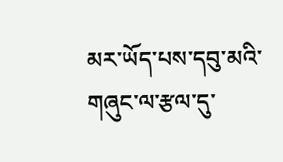མར་ཡོད་པས་དབུ་མའི་གཞུང་ལ་རྩལ་དུ་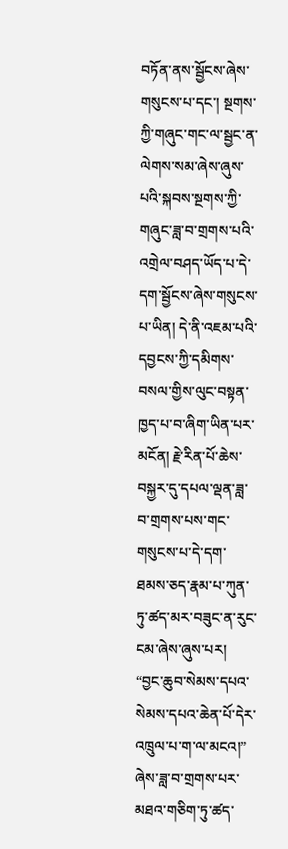བཏོན་ནས་སྦྱོངས་ཞེས་གསུངས་པ་དང་། སྔགས་ཀྱི་གཞུང་གང་ལ་སྦྱང་ན་ལེགས་སམ་ཞེས་ཞུས་པའི་སྐབས་སྔགས་ཀྱི་གཞུང་ཟླ་བ་གྲགས་པའི་འགྲེལ་བཤད་ཡོད་པ་དེ་དག་སྦྱོངས་ཞེས་གསུངས་པ་ཡིན། དེ་ནི་འཇམ་པའི་དབྱངས་ཀྱི་དམིགས་བསལ་གྱིས་ལུང་བསྟན་ཁྱད་པ་བ་ཞིག་ཡིན་པར་མངོན། རྗེ་རིན་པོ་ཆེས་བསྐྱར་དུ་དཔལ་ལྡན་ཟླ་བ་གྲགས་པས་གང་གསུངས་པ་དེ་དག་ཐམས་ཅད་རྣམ་པ་ཀུན་ཏུ་ཚད་མར་བཟུང་ན་རུང་ངམ་ཞེས་ཞུས་པར། “བྱང་ཆུབ་སེམས་དཔའ་སེམས་དཔའ་ཆེན་པོ་དེར་འཁྲུལ་པ་ག་ལ་མངའ།” ཞེས་ཟླ་བ་གྲགས་པར་མཐའ་གཅིག་ཏུ་ཚད་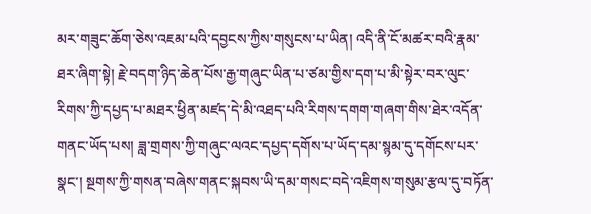མར་གཟུང་ཆོག་ཅེས་འཇམ་པའི་དབྱངས་ཀྱིས་གསུངས་པ་ཡིན། འདི་ནི་ངོ་མཚར་བའི་རྣམ་ཐར་ཞིག་སྟེ། རྗེ་བདག་ཉིད་ཆེན་པོས་རྒྱ་གཞུང་ཡིན་པ་ཙམ་གྱིས་དག་པ་མི་སྟེར་བར་ལུང་རིགས་ཀྱི་དཔྱད་པ་མཐར་ཕྱིན་མཛད་དེ་མི་འཐད་པའི་རིགས་དགག་གཞག་གིས་ཐེར་འདོན་གནང་ཡོད་པས། ཟླ་གྲགས་ཀྱི་གཞུང་ལའང་དཔྱད་དགོས་པ་ཡོད་དམ་སྙམ་དུ་དགོངས་པར་སྣང་། སྔགས་ཀྱི་གསན་བཞེས་གནང་སྐབས་ཡི་དམ་གསང་བདེ་འཇིགས་གསུམ་རྩལ་དུ་བཏོན་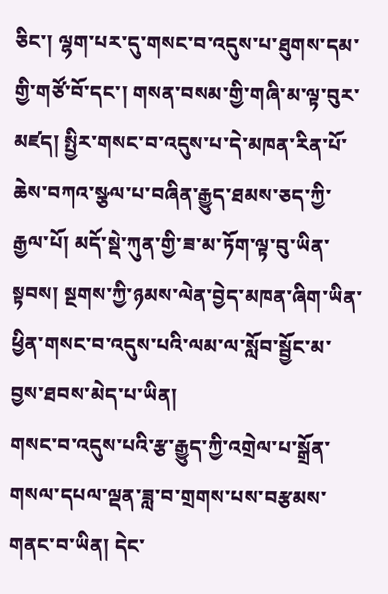ཅིང་། ལྷག་པར་དུ་གསང་བ་འདུས་པ་ཐུགས་དམ་གྱི་གཙོ་བོ་དང་། གསན་བསམ་གྱི་གཞི་མ་ལྟ་བུར་མཛད། སྤྱིར་གསང་བ་འདུས་པ་དེ་མཁན་རིན་པོ་ཆེས་བཀའ་སྩལ་པ་བཞིན་རྒྱུད་ཐམས་ཅད་ཀྱི་རྒྱལ་པོ། མདོ་སྡེ་ཀུན་གྱི་ཟ་མ་ཏོག་ལྟ་བུ་ཡིན་སྟབས། སྔགས་ཀྱི་ཉམས་ལེན་བྱེད་མཁན་ཞིག་ཡིན་ཕྱིན་གསང་བ་འདུས་པའི་ལམ་ལ་སློབ་སྦྱོང་མ་བྱས་ཐབས་མེད་པ་ཡིན།
གསང་བ་འདུས་པའི་རྩ་རྒྱུད་ཀྱི་འགྲེལ་པ་སྒྲོན་གསལ་དཔལ་ལྡན་ཟླ་བ་གྲགས་པས་བརྩམས་གནང་བ་ཡིན། དེང་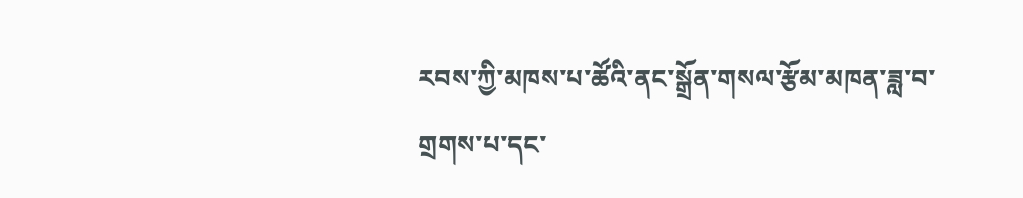རབས་ཀྱི་མཁས་པ་ཚོའི་ནང་སྒྲོན་གསལ་རྩོམ་མཁན་ཟླ་བ་གྲགས་པ་དང་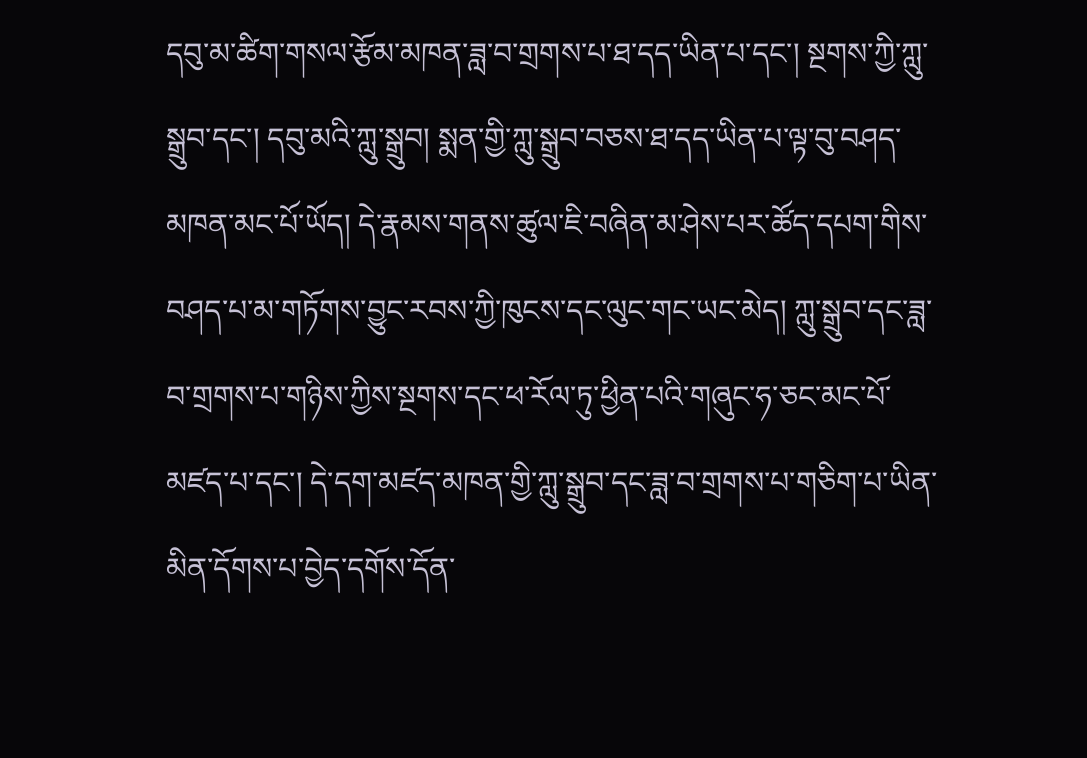དབུ་མ་ཚིག་གསལ་རྩོམ་མཁན་ཟླ་བ་གྲགས་པ་ཐ་དད་ཡིན་པ་དང་། སྔགས་ཀྱི་ཀླུ་སྒྲུབ་དང་། དབུ་མའི་ཀླུ་སྒྲུབ། སྨན་གྱི་ཀླུ་སྒྲུབ་བཅས་ཐ་དད་ཡིན་པ་ལྟ་བུ་བཤད་མཁན་མང་པོ་ཡོད། དེ་རྣམས་གནས་ཚུལ་ཇི་བཞིན་མ་ཤེས་པར་ཚོད་དཔག་གིས་བཤད་པ་མ་གཏོགས་བྱུང་རབས་ཀྱི་ཁུངས་དང་ལུང་གང་ཡང་མེད། ཀླུ་སྒྲུབ་དང་ཟླ་བ་གྲགས་པ་གཉིས་ཀྱིས་སྔགས་དང་ཕ་རོལ་ཏུ་ཕྱིན་པའི་གཞུང་ཧ་ཅང་མང་པོ་མཛད་པ་དང་། དེ་དག་མཛད་མཁན་གྱི་ཀླུ་སྒྲུབ་དང་ཟླ་བ་གྲགས་པ་གཅིག་པ་ཡིན་མིན་དོགས་པ་བྱེད་དགོས་དོན་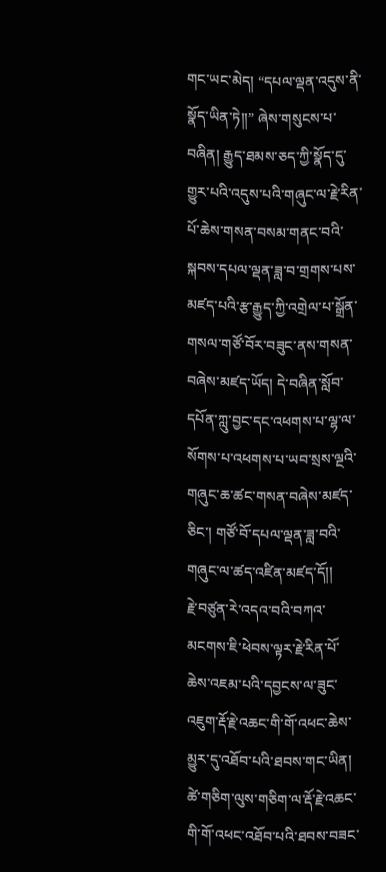གང་ཡང་མེད། “དཔལ་ལྡན་འདུས་ནི་སྣོད་ཡིན་ཏེ།།” ཞེས་གསུངས་པ་བཞིན། རྒྱུད་ཐམས་ཅད་ཀྱི་སྣོད་དུ་གྱུར་པའི་འདུས་པའི་གཞུང་ལ་རྗེ་རིན་པོ་ཆེས་གསན་བསམ་གནང་བའི་སྐབས་དཔལ་ལྡན་ཟླ་བ་གྲགས་པས་མཛད་པའི་རྩ་རྒྱུད་ཀྱི་འགྲེལ་པ་སྒྲོན་གསལ་གཙོ་བོར་བཟུང་ནས་གསན་བཞེས་མཛད་ཡོད། དེ་བཞིན་སློབ་དཔོན་ཀླུ་བྱང་དང་འཕགས་པ་ལྷ་ལ་སོགས་པ་འཕགས་པ་ཡབ་སྲས་ལྔའི་གཞུང་ཆ་ཚང་གསན་བཞེས་མཛད་ཅིང་། གཙོ་བོ་དཔལ་ལྡན་ཟླ་བའི་གཞུང་ལ་ཚད་འཛིན་མཛད་དོ།།
རྗེ་བཙུན་རེ་འདའ་བའི་བཀའ་མངགས་ཇི་ཕེབས་ལྟར་རྗེ་རིན་པོ་ཆེས་འཇམ་པའི་དབྱངས་ལ་ཟུང་འཇུག་རྡོ་རྗེ་འཆང་གི་གོ་འཕང་ཆེས་མྱུར་དུ་འཐོབ་པའི་ཐབས་གང་ཡིན། ཚེ་གཅིག་ལུས་གཅིག་ལ་རྡོ་རྗེ་འཆང་གི་གོ་འཕང་འཐོབ་པའི་ཐབས་བཟང་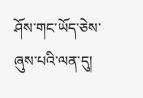ཤོས་གང་ཡོད་ཅེས་ཞུས་པའི་ལན་དུ།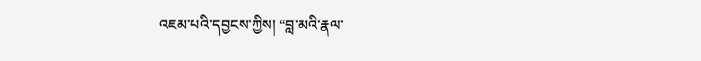འཇམ་པའི་དབྱངས་ཀྱིས། “བླ་མའི་རྣལ་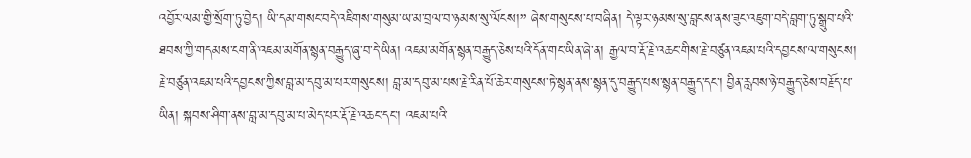འབྱོར་ལམ་གྱི་སྲོག་ཏུ་བྱེད། ཡི་དམ་གསང་བདེ་འཇིགས་གསུམ་ཡ་མ་བྲལ་བ་ཉམས་སུ་ལོངས།” ཞེས་གསུངས་པ་བཞིན། དེ་ལྟར་ཉམས་སུ་བླངས་ནས་ཟུང་འཇུག་བདེ་བླག་ཏུ་སྒྲུབ་པའི་ཐབས་ཀྱི་གདམས་ངག་ནི་འཇམ་མགོན་སྙན་བརྒྱུད་ཞུ་བ་དེ་ཡིན། འཇམ་མགོན་སྙན་བརྒྱུད་ཅེས་པའི་དོན་གང་ཡིན་ཞེ་ན། རྒྱལ་བ་རྡོ་རྗེ་འཆང་གིས་རྗེ་བཙུན་འཇམ་པའི་དབྱངས་ལ་གསུངས། རྗེ་བཙུན་འཇམ་པའི་དབྱངས་ཀྱིས་བླ་མ་དབུ་མ་པར་གསུངས། བླ་མ་དབུ་མ་པས་རྗེ་རིན་པོ་ཆེར་གསུངས་ཏེ་སྙན་ནས་སྙན་དུ་བརྒྱུད་པས་སྙན་བརྒྱུད་དང་། བྱིན་རླབས་ཉེ་བརྒྱུད་ཅེས་བརྗོད་པ་ཡིན། སྐབས་ཤིག་ནས་བླ་མ་དབུ་མ་པ་མེད་པར་རྡོ་རྗེ་འཆང་དང་། འཇམ་པའི་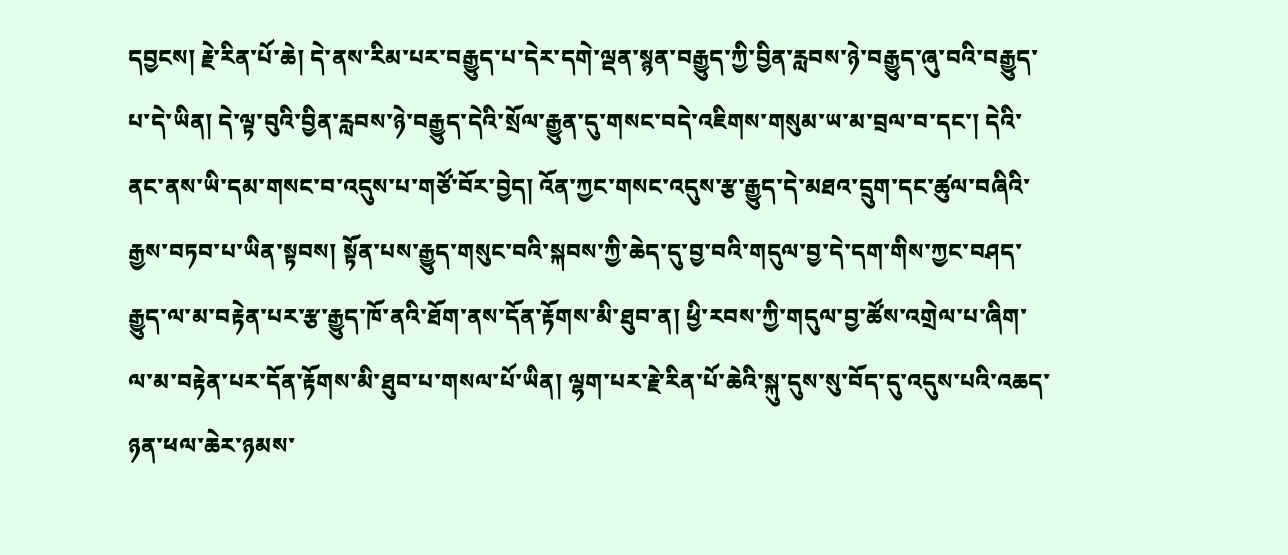དབྱངས། རྗེ་རིན་པོ་ཆེ། དེ་ནས་རིམ་པར་བརྒྱུད་པ་དེར་དགེ་ལྡན་སྙན་བརྒྱུད་ཀྱི་བྱིན་རླབས་ཉེ་བརྒྱུད་ཞུ་བའི་བརྒྱུད་པ་དེ་ཡིན། དེ་ལྟ་བུའི་བྱིན་རླབས་ཉེ་བརྒྱུད་དེའི་སྲོལ་རྒྱུན་དུ་གསང་བདེ་འཇིགས་གསུམ་ཡ་མ་བྲལ་བ་དང་། དེའི་ནང་ནས་ཡི་དམ་གསང་བ་འདུས་པ་གཙོ་བོར་བྱེད། འོན་ཀྱང་གསང་འདུས་རྩ་རྒྱུད་དེ་མཐའ་དྲུག་དང་ཚུལ་བཞིའི་རྒྱས་བཏབ་པ་ཡིན་སྟབས། སྟོན་པས་རྒྱུད་གསུང་བའི་སྐབས་ཀྱི་ཆེད་དུ་བྱ་བའི་གདུལ་བྱ་དེ་དག་གིས་ཀྱང་བཤད་རྒྱུད་ལ་མ་བརྟེན་པར་རྩ་རྒྱུད་ཁོ་ནའི་ཐོག་ནས་དོན་རྟོགས་མི་ཐུབ་ན། ཕྱི་རབས་ཀྱི་གདུལ་བྱ་ཚོས་འགྲེལ་པ་ཞིག་ལ་མ་བརྟེན་པར་དོན་རྟོགས་མི་ཐུབ་པ་གསལ་པོ་ཡིན། ལྷག་པར་རྗེ་རིན་པོ་ཆེའི་སྐུ་དུས་སུ་བོད་དུ་འདུས་པའི་འཆད་ཉན་ཕལ་ཆེར་ཉམས་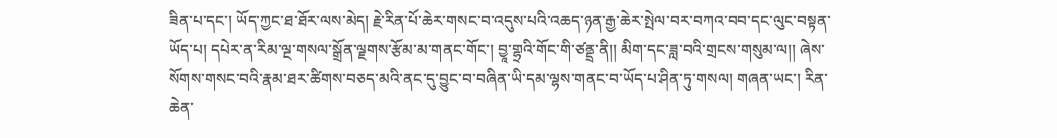ཟིན་པ་དང་། ཡོད་ཀྱང་ཐ་ཐོར་ལས་མེད། རྗེ་རིན་པོ་ཆེར་གསང་བ་འདུས་པའི་འཆད་ཉན་རྒྱ་ཆེར་སྤེལ་བར་བཀའ་བབ་དང་ལུང་བསྟན་ཡོད་པ། དཔེར་ན་རིམ་ལྔ་གསལ་སྒྲོན་ལྗགས་རྩོམ་མ་གནང་གོང་། བྱཱ་གྷྲའི་གོང་གི་ཙནྡྲ་ནི།། མིག་དང་ཟླ་བའི་གྲངས་གསུམ་ལ།། ཞེས་སོགས་གསང་བའི་རྣམ་ཐར་ཚིགས་བཅད་མའི་ནང་དུ་བྱུང་བ་བཞིན་ཡི་དམ་ལྷས་གནང་བ་ཡོད་པ་ཤིན་ཏུ་གསལ། གཞན་ཡང་། རིན་ཆེན་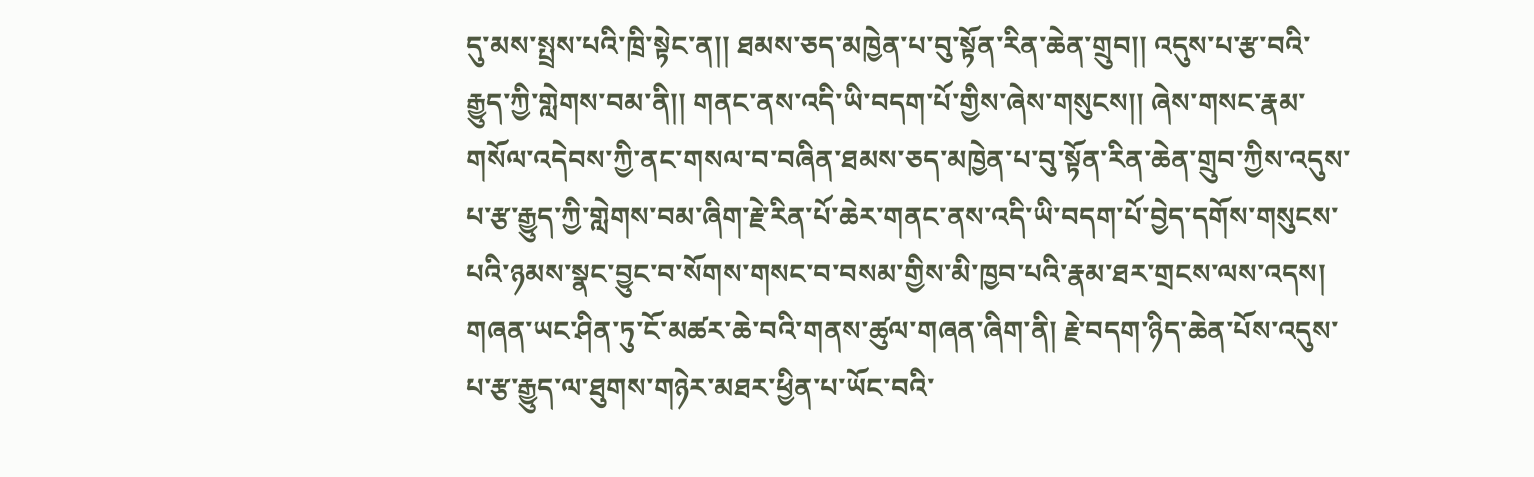དུ་མས་སྤྲས་པའི་ཁྲི་སྟེང་ན།། ཐམས་ཅད་མཁྱེན་པ་བུ་སྟོན་རིན་ཆེན་གྲུབ།། འདུས་པ་རྩ་བའི་རྒྱུད་ཀྱི་གླེགས་བམ་ནི།། གནང་ནས་འདི་ཡི་བདག་པོ་གྱིས་ཞེས་གསུངས།། ཞེས་གསང་རྣམ་གསོལ་འདེབས་ཀྱི་ནང་གསལ་བ་བཞིན་ཐམས་ཅད་མཁྱེན་པ་བུ་སྟོན་རིན་ཆེན་གྲུབ་ཀྱིས་འདུས་པ་རྩ་རྒྱུད་ཀྱི་གླེགས་བམ་ཞིག་རྗེ་རིན་པོ་ཆེར་གནང་ནས་འདི་ཡི་བདག་པོ་བྱེད་དགོས་གསུངས་པའི་ཉམས་སྣང་བྱུང་བ་སོགས་གསང་བ་བསམ་གྱིས་མི་ཁྱབ་པའི་རྣམ་ཐར་གྲངས་ལས་འདས།
གཞན་ཡང་ཤིན་ཏུ་ངོ་མཚར་ཆེ་བའི་གནས་ཚུལ་གཞན་ཞིག་ནི། རྗེ་བདག་ཉིད་ཆེན་པོས་འདུས་པ་རྩ་རྒྱུད་ལ་ཐུགས་གཉེར་མཐར་ཕྱིན་པ་ཡོང་བའི་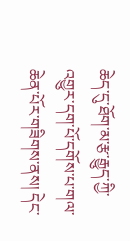ཆེད་དུ་ཐོག་མ་རྩ་རྒྱུད་ཀྱི་འགྱུར་དག་པོ་དགོས་པ་གལ་ཆེན་པོར་གཟིགས་ནས། དེང་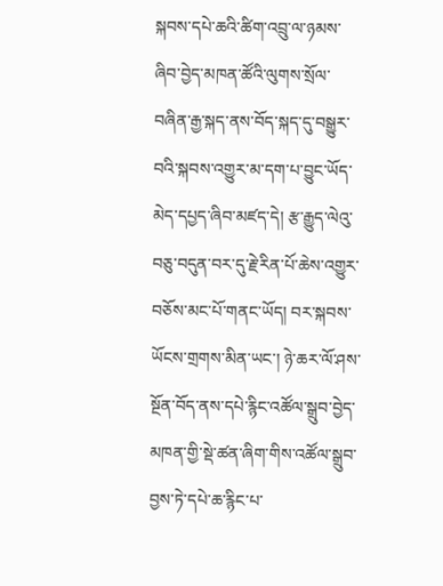སྐབས་དཔེ་ཆའི་ཚིག་འབྲུ་ལ་ཉམས་ཞིབ་བྱེད་མཁན་ཚོའི་ལུགས་སྲོལ་བཞིན་རྒྱ་སྐད་ནས་བོད་སྐད་དུ་བསྒྱུར་བའི་སྐབས་འགྱུར་མ་དག་པ་བྱུང་ཡོད་མེད་དཔྱད་ཞིབ་མཛད་དེ། རྩ་རྒྱུད་ལེའུ་བཅུ་བདུན་བར་དུ་རྗེ་རིན་པོ་ཆེས་འགྱུར་བཅོས་མང་པོ་གནང་ཡོད། བར་སྐབས་ཡོངས་གྲགས་མིན་ཡང་། ཉེ་ཆར་ལོ་ཤས་སྔོན་བོད་ནས་དཔེ་རྙིང་འཚོལ་སྒྲུབ་བྱེད་མཁན་གྱི་སྡེ་ཚན་ཞིག་གིས་འཚོལ་སྒྲུབ་བྱས་ཏེ་དཔེ་ཆ་རྙིང་པ་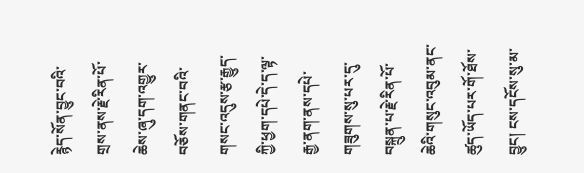རྙེད་སོན་བྱུང་བའི་གྲས་ནས་རྗེ་རིན་པོ་ཆེས་ཞུ་དག་འགྱུར་བཅོས་གནང་བའི་གསང་འདུས་རྩ་རྒྱུད་ཀྱི་ཕྱག་དཔེ་དེ་ད་ལྟ་རྒྱ་ནག་ནས་དཔེ་གཟུགས་སུ་པར་དུ་བསྐྲུན་པ་རྗེ་རིན་པོ་ཆེའི་གསུང་འབུམ་ནང་ཚུད་ཡོད་པར་གོ་ཐོས་བྱུང། ངས་དངོས་སུ་མ་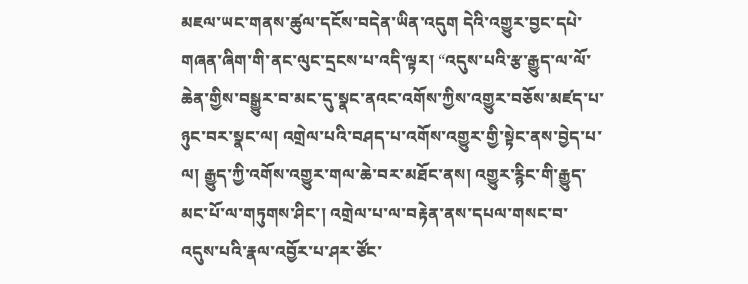མཇལ་ཡང་གནས་ཚུལ་དངོས་བདེན་ཡིན་འདུག དེའི་འགྱུར་བྱང་དཔེ་གཞན་ཞིག་གི་ནང་ལུང་དྲངས་པ་འདི་ལྟར། “འདུས་པའི་རྩ་རྒྱུད་ལ་ལོ་ཆེན་གྱིས་བསྒྱུར་བ་མང་དུ་སྣང་ནའང་འགོས་ཀྱིས་འགྱུར་བཅོས་མཛད་པ་ཉུང་བར་སྣང་ལ། འགྲེལ་པའི་བཤད་པ་འགོས་འགྱུར་གྱི་སྟེང་ནས་བྱེད་པ་ལ། རྒྱུད་ཀྱི་འགོས་འགྱུར་གལ་ཆེ་བར་མཐོང་ནས། འགྱུར་རྙིང་གི་རྒྱུད་མང་པོ་ལ་གཏུགས་ཤིང་། འགྲེལ་པ་ལ་བརྟེན་ནས་དཔལ་གསང་བ་འདུས་པའི་རྣལ་འབྱོར་པ་ཤར་ཙོང་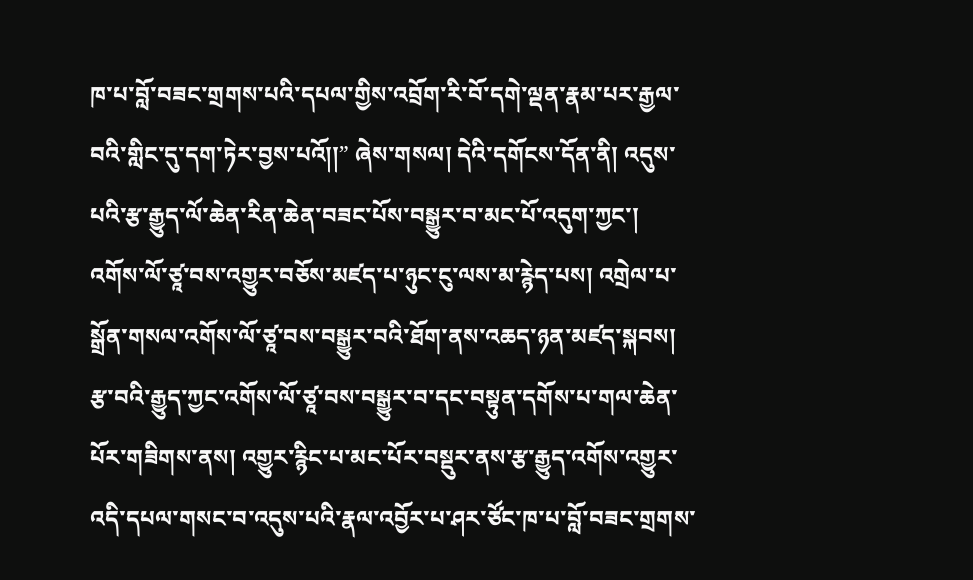ཁ་པ་བློ་བཟང་གྲགས་པའི་དཔལ་གྱིས་འབྲོག་རི་བོ་དགེ་ལྡན་རྣམ་པར་རྒྱལ་བའི་གླིང་དུ་དག་ཏེར་བྱས་པའོ།།” ཞེས་གསལ། དེའི་དགོངས་དོན་ནི། འདུས་པའི་རྩ་རྒྱུད་ལོ་ཆེན་རིན་ཆེན་བཟང་པོས་བསྒྱུར་བ་མང་པོ་འདུག་ཀྱང་། འགོས་ལོ་ཙཱ་བས་འགྱུར་བཅོས་མཛད་པ་ཉུང་ངུ་ལས་མ་རྙེད་པས། འགྲེལ་པ་སྒྲོན་གསལ་འགོས་ལོ་ཙཱ་བས་བསྒྱུར་བའི་ཐོག་ནས་འཆད་ཉན་མཛད་སྐབས། རྩ་བའི་རྒྱུད་ཀྱང་འགོས་ལོ་ཙཱ་བས་བསྒྱུར་བ་དང་བསྟུན་དགོས་པ་གལ་ཆེན་པོར་གཟིགས་ནས། འགྱུར་རྙིང་པ་མང་པོར་བསྡུར་ནས་རྩ་རྒྱུད་འགོས་འགྱུར་འདི་དཔལ་གསང་བ་འདུས་པའི་རྣལ་འབྱོར་པ་ཤར་ཙོང་ཁ་པ་བློ་བཟང་གྲགས་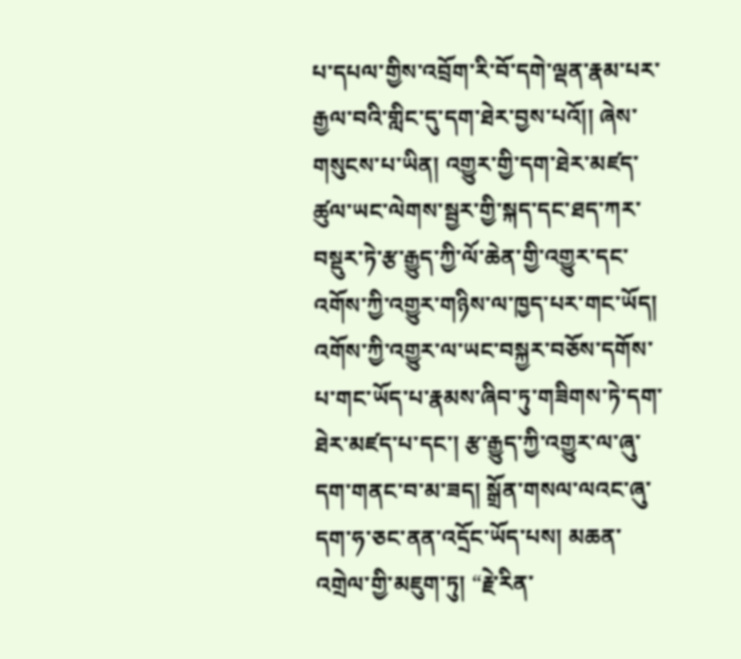པ་དཔལ་གྱིས་འབྲོག་རི་བོ་དགེ་ལྡན་རྣམ་པར་རྒྱལ་བའི་གླིང་དུ་དག་ཐེར་བྱས་པའོ།། ཞེས་གསུངས་པ་ཡིན། འགྱུར་གྱི་དག་ཐེར་མཛད་ཚུལ་ཡང་ལེགས་སྦྱར་གྱི་སྐད་དང་ཐད་ཀར་བསྡུར་ཏེ་རྩ་རྒྱུད་ཀྱི་ལོ་ཆེན་གྱི་འགྱུར་དང་འགོས་ཀྱི་འགྱུར་གཉིས་ལ་ཁྱད་པར་གང་ཡོད། འགོས་ཀྱི་འགྱུར་ལ་ཡང་བསྐྱར་བཅོས་དགོས་པ་གང་ཡོད་པ་རྣམས་ཞིབ་ཏུ་གཟིགས་ཏེ་དག་ཐེར་མཛད་པ་དང་། རྩ་རྒྱུད་ཀྱི་འགྱུར་ལ་ཞུ་དག་གནང་བ་མ་ཟད། སྒྲོན་གསལ་ལའང་ཞུ་དག་ཧ་ཅང་ནན་འདྲོང་ཡོད་པས། མཆན་འགྲེལ་གྱི་མཇུག་ཏུ། “རྗེ་རིན་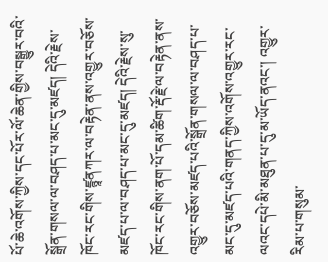པོ་ཆེ་འགོས་ཀྱིས་དང་པོར་ལོ་ཆེན་གྱིས་བསྒྱུར་བའི་སྒྲོན་གསལ་ལ་བཤད་པ་མང་དུ་མཛད། དེའི་རྗེས་ཁོང་རང་གིས་ཛྙཱནཀར་ལ་བརྟེན་ནས་འགྱུར་བཅོས་མཛད་པ་ལ་བཤད་པ་མང་དུ་མཛད། དེའི་རྗེས་སུ་ཁོང་རང་གིས་ནག་པོ་དམ་ཚིག་རྡོ་རྗེ་ལ་བརྟེན་ནས་འགྱུར་བཅོས་མཛད་པའི་སྒྲོན་གསལ་ལ་བཤད་པ་མང་དུ་མཛད་པའི་གནད་ཀྱིས་འགོས་འགྱུར་རང་ལའང་དཔེ་མི་མཐུན་པ་དུ་མ་ཡོད་ནའང་། འགྱུར་རིམ་པ་གསུམ་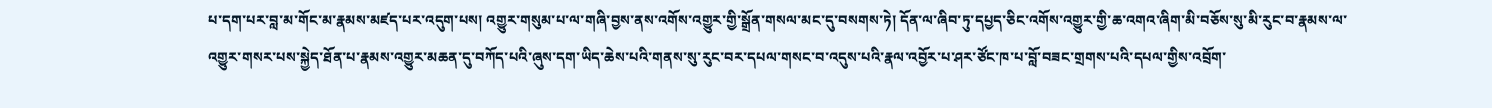པ་དག་པར་བླ་མ་གོང་མ་རྣམས་མཛད་པར་འདུག་པས། འགྱུར་གསུམ་པ་ལ་གཞི་བྱས་ནས་འགོས་འགྱུར་གྱི་སྒྲོན་གསལ་མང་དུ་བསགས་ཏེ། དོན་ལ་ཞིབ་ཏུ་དཔྱད་ཅིང་འགོས་འགྱུར་གྱི་ཆ་འགའ་ཞིག་མི་བཅོས་སུ་མི་རུང་བ་རྣམས་ལ་འགྱུར་གསར་པས་སྐྱེད་ཐོན་པ་རྣམས་འགྱུར་མཆན་དུ་བཀོད་པའི་ཞུས་དག་ཡིད་ཆེས་པའི་གནས་སུ་རུང་བར་དཔལ་གསང་བ་འདུས་པའི་རྣལ་འབྱོར་པ་ཤར་ཙོང་ཁ་པ་བློ་བཟང་གྲགས་པའི་དཔལ་གྱིས་འབྲོག་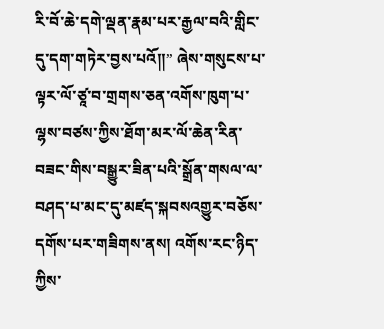རི་བོ་ཆེ་དགེ་ལྡན་རྣམ་པར་རྒྱལ་བའི་གླིང་དུ་དག་གཏེར་བྱས་པའོ།།” ཞེས་གསུངས་པ་ལྟར་ལོ་ཙཱ་བ་གྲགས་ཅན་འགོས་ཁུག་པ་ལྷས་བཙས་ཀྱིས་ཐོག་མར་ལོ་ཆེན་རིན་བཟང་གིས་བསྒྱུར་ཟིན་པའི་སྒྲོན་གསལ་ལ་བཤད་པ་མང་དུ་མཛད་སྐབསའགྱུར་བཅོས་དགོས་པར་གཟིགས་ནས། འགོས་རང་ཉིད་ཀྱིས་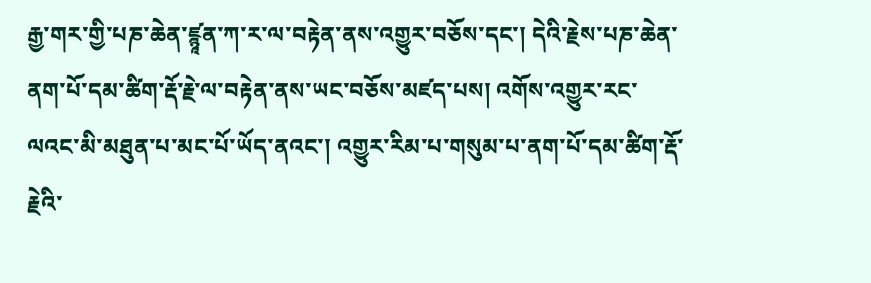རྒྱ་གར་གྱི་པཎ་ཆེན་ཛྙཱན་ཀ་ར་ལ་བརྟེན་ནས་འགྱུར་བཅོས་དང་། དེའི་རྗེས་པཎ་ཆེན་ནག་པོ་དམ་ཚིག་རྡོ་རྗེ་ལ་བརྟེན་ནས་ཡང་བཅོས་མཛད་པས། འགོས་འགྱུར་རང་ལའང་མི་མཐུན་པ་མང་པོ་ཡོད་ནའང་། འགྱུར་རིམ་པ་གསུམ་པ་ནག་པོ་དམ་ཚིག་རྡོ་རྗེའི་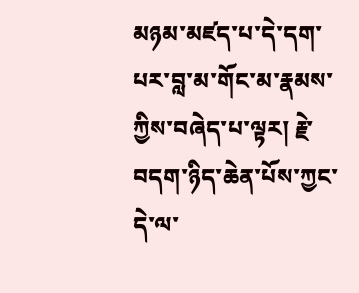མཉམ་མཛད་པ་དེ་དག་པར་བླ་མ་གོང་མ་རྣམས་ཀྱིས་བཞེད་པ་ལྟར། རྗེ་བདག་ཉིད་ཆེན་པོས་ཀྱང་དེ་ལ་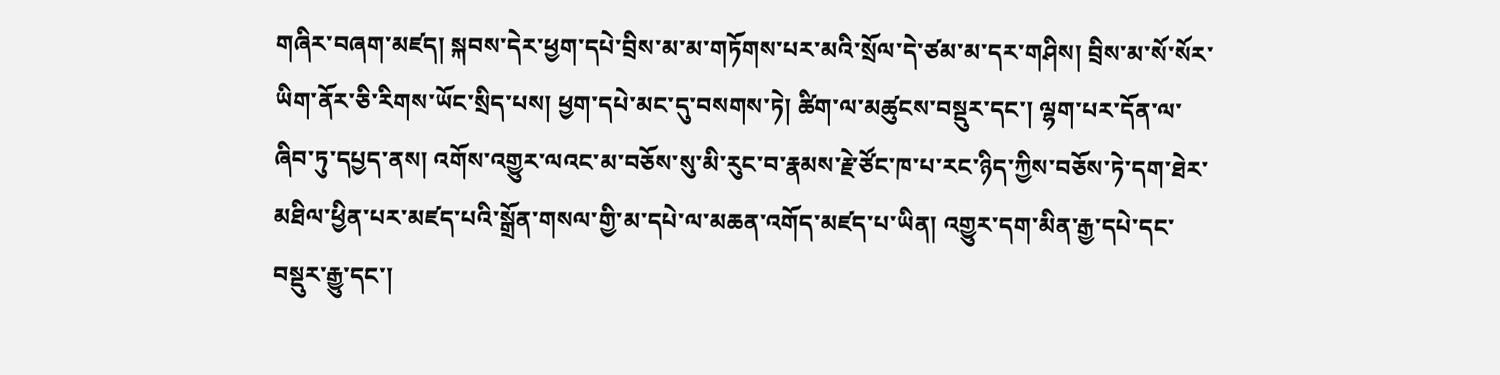གཞིར་བཞག་མཛད། སྐབས་དེར་ཕྱག་དཔེ་བྲིས་མ་མ་གཏོགས་པར་མའི་སྲོལ་དེ་ཙམ་མ་དར་གཤིས། བྲིས་མ་སོ་སོར་ཡིག་ནོར་ཅི་རིགས་ཡོང་སྲིད་པས། ཕྱག་དཔེ་མང་དུ་བསགས་ཏེ། ཚིག་ལ་མཚུངས་བསྡུར་དང་། ལྷག་པར་དོན་ལ་ཞིབ་ཏུ་དཔྱད་ནས། འགོས་འགྱུར་ལའང་མ་བཅོས་སུ་མི་རུང་བ་རྣམས་རྗེ་ཙོང་ཁ་པ་རང་ཉིད་ཀྱིས་བཅོས་ཏེ་དག་ཐེར་མཐིལ་ཕྱིན་པར་མཛད་པའི་སྒྲོན་གསལ་གྱི་མ་དཔེ་ལ་མཆན་འགོད་མཛད་པ་ཡིན། འགྱུར་དག་མིན་རྒྱ་དཔེ་དང་བསྡུར་རྒྱུ་དང་།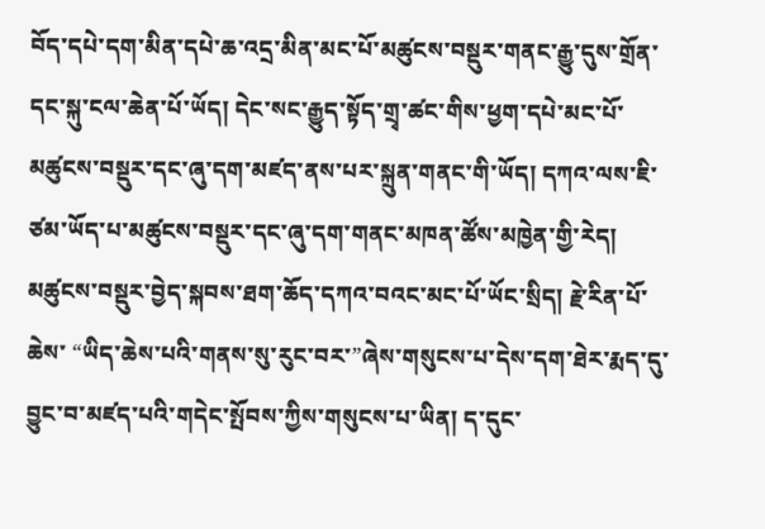བོད་དཔེ་དག་མིན་དཔེ་ཆ་འདྲ་མིན་མང་པོ་མཚུངས་བསྡུར་གནང་རྒྱུ་དུས་གྲོན་དང་སྐུ་ངལ་ཆེན་པོ་ཡོད། དེང་སང་རྒྱུད་སྟོད་གྲྭ་ཚང་གིས་ཕྱག་དཔེ་མང་པོ་མཚུངས་བསྡུར་དང་ཞུ་དག་མཛད་ནས་པར་སྐྲུན་གནང་གི་ཡོད། དཀའ་ལས་ཇི་ཙམ་ཡོད་པ་མཚུངས་བསྡུར་དང་ཞུ་དག་གནང་མཁན་ཚོས་མཁྱེན་གྱི་རེད། མཚུངས་བསྡུར་བྱེད་སྐབས་ཐག་ཆོད་དཀའ་བའང་མང་པོ་ཡོང་སྲིད། རྗེ་རིན་པོ་ཆེས་ “ཡིད་ཆེས་པའི་གནས་སུ་རུང་བར་”ཞེས་གསུངས་པ་དེས་དག་ཐེར་རྨད་དུ་བྱུང་བ་མཛད་པའི་གདེང་སྤོབས་ཀྱིས་གསུངས་པ་ཡིན། ད་དུང་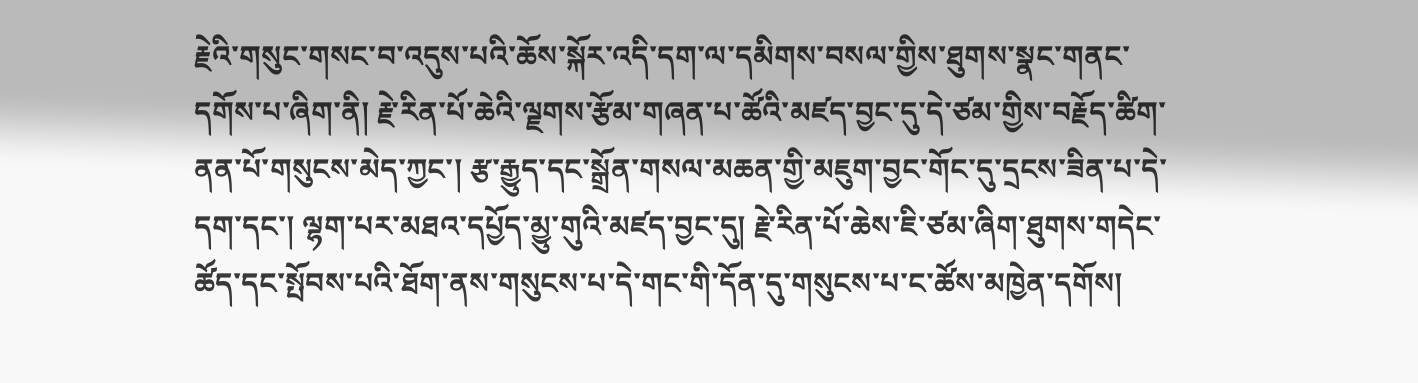རྗེའི་གསུང་གསང་བ་འདུས་པའི་ཆོས་སྐོར་འདི་དག་ལ་དམིགས་བསལ་གྱིས་ཐུགས་སྣང་གནང་དགོས་པ་ཞིག་ནི། རྗེ་རིན་པོ་ཆེའི་ལྗགས་རྩོམ་གཞན་པ་ཚོའི་མཛད་བྱང་དུ་དེ་ཙམ་གྱིས་བརྗོད་ཚིག་ནན་པོ་གསུངས་མེད་ཀྱང་། རྩ་རྒྱུད་དང་སྒྲོན་གསལ་མཆན་གྱི་མཇུག་བྱང་གོང་དུ་དྲངས་ཟིན་པ་དེ་དག་དང་། ལྷག་པར་མཐའ་དཔྱོད་མྱུ་གུའི་མཛད་བྱང་དུ། རྗེ་རིན་པོ་ཆེས་ཇི་ཙམ་ཞིག་ཐུགས་གདེང་ཚོད་དང་སྤོབས་པའི་ཐོག་ནས་གསུངས་པ་དེ་གང་གི་དོན་དུ་གསུངས་པ་ང་ཚོས་མཁྱེན་དགོས།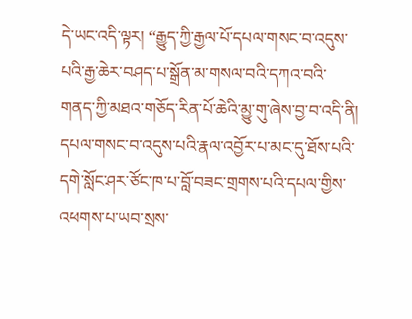དེ་ཡང་འདི་ལྟར། “རྒྱུད་ཀྱི་རྒྱལ་པོ་དཔལ་གསང་བ་འདུས་པའི་རྒྱ་ཆེར་བཤད་པ་སྒྲོན་མ་གསལ་བའི་དཀའ་བའི་གནད་ཀྱི་མཐའ་གཅོད་རིན་པོ་ཆེའི་མྱུ་གུ་ཞེས་བྱ་བ་འདི་ནི། དཔལ་གསང་བ་འདུས་པའི་རྣལ་འབྱོར་པ་མང་དུ་ཐོས་པའི་དགེ་སློང་ཤར་ཙོང་ཁ་པ་བློ་བཟང་གྲགས་པའི་དཔལ་གྱིས་འཕགས་པ་ཡབ་སྲས་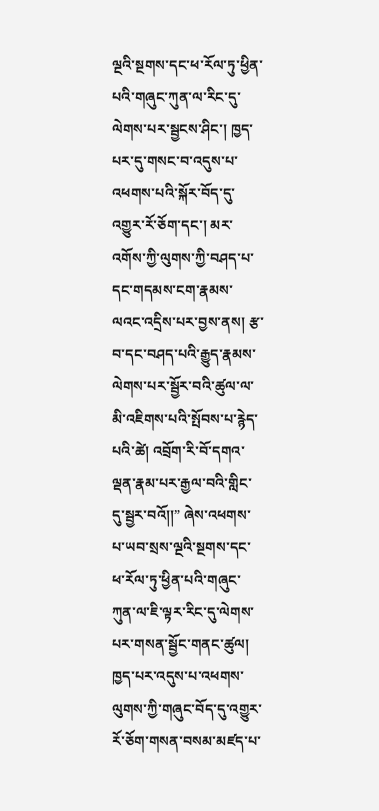ལྔའི་སྔགས་དང་ཕ་རོལ་ཏུ་ཕྱིན་པའི་གཞུང་ཀུན་ལ་རིང་དུ་ལེགས་པར་སྦྱངས་ཤིང་། ཁྱད་པར་དུ་གསང་བ་འདུས་པ་འཕགས་པའི་སྐོར་བོད་དུ་འགྱུར་རོ་ཅོག་དང་། མར་འགོས་ཀྱི་ལུགས་ཀྱི་བཤད་པ་དང་གདམས་ངག་རྣམས་ལའང་འདྲིས་པར་བྱས་ནས། རྩ་བ་དང་བཤད་པའི་རྒྱུད་རྣམས་ལེགས་པར་སྦྱོར་བའི་ཚུལ་ལ་མི་འཇིགས་པའི་སྤོབས་པ་རྙེད་པའི་ཚེ། འབྲོག་རི་བོ་དགའ་ལྡན་རྣམ་པར་རྒྱལ་བའི་གླིང་དུ་སྦྱར་བའོ།།” ཞེས་འཕགས་པ་ཡབ་སྲས་ལྔའི་སྔགས་དང་ཕ་རོལ་ཏུ་ཕྱིན་པའི་གཞུང་ཀུན་ལ་ཇི་ལྟར་རིང་དུ་ལེགས་པར་གསན་སྦྱོང་གནང་ཚུལ། ཁྱད་པར་འདུས་པ་འཕགས་ལུགས་ཀྱི་གཞུང་བོད་དུ་འགྱུར་རོ་ཅོག་གསན་བསམ་མཛད་པ་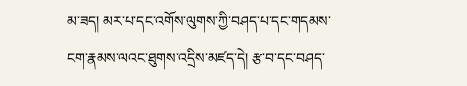མ་ཟད། མར་པ་དང་འགོས་ལུགས་ཀྱི་བཤད་པ་དང་གདམས་ངག་རྣམས་ལའང་ཐུགས་འདྲིས་མཛད་དེ། རྩ་བ་དང་བཤད་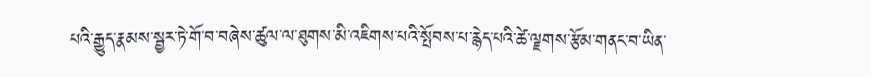པའི་རྒྱུད་རྣམས་སྦྱར་ཏེ་གོ་བ་བཞེས་ཚུལ་ལ་ཐུགས་མི་འཇིགས་པའི་སྤོབས་པ་རྙེད་པའི་ཚེ་ལྗགས་རྩོམ་གནང་བ་ཡིན་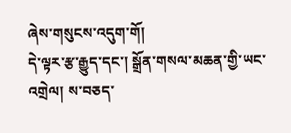ཞེས་གསུངས་འདུག་གོ།
དེ་ལྟར་རྩ་རྒྱུད་དང་། སྒྲོན་གསལ་མཆན་གྱི་ཡང་འགྲེལ། ས་བཅད་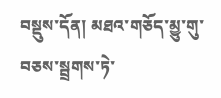བསྡུས་དོན། མཐའ་གཅོད་མྱུ་གུ་བཅས་སྦྲགས་ཏེ་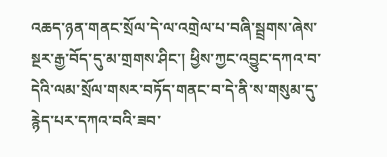འཆད་ཉན་གནང་སྲོལ་དེ་ལ་འགྲེལ་པ་བཞི་སྦྲགས་ཞེས་སྔར་རྒྱ་བོད་དུ་མ་གྲགས་ཤིང་། ཕྱིས་ཀྱང་འབྱུང་དཀའ་བ་དེའི་ལམ་སྲོལ་གསར་བཏོད་གནང་བ་དེ་ནི་ས་གསུམ་དུ་རྙེད་པར་དཀའ་བའི་ཟབ་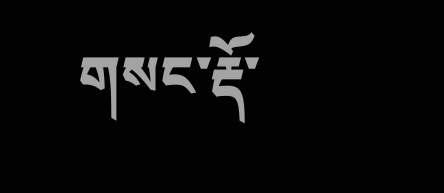གསང་རྡོ་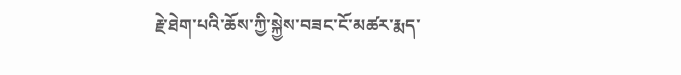རྗེ་ཐེག་པའི་ཆོས་ཀྱི་སྐྱེས་བཟང་ངོ་མཚར་རྨད་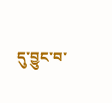དུ་བྱུང་བ་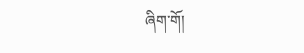ཞིག་གོ།